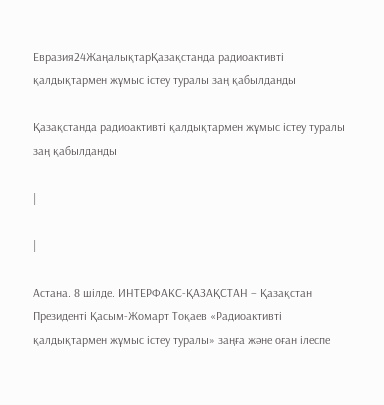Евразия24ЖаңалықтарҚазақстанда радиоактивті қалдықтармен жұмыс істеу туралы заң қабылданды

Қазақстанда радиоактивті қалдықтармен жұмыс істеу туралы заң қабылданды

|

|

Астана. 8 шілде. ИНТЕРФАКС-ҚАЗАҚСТАН – Қазақстан Президенті Қасым-Жомарт Тоқаев «Радиоактивті қалдықтармен жұмыс істеу туралы» заңға және оған ілеспе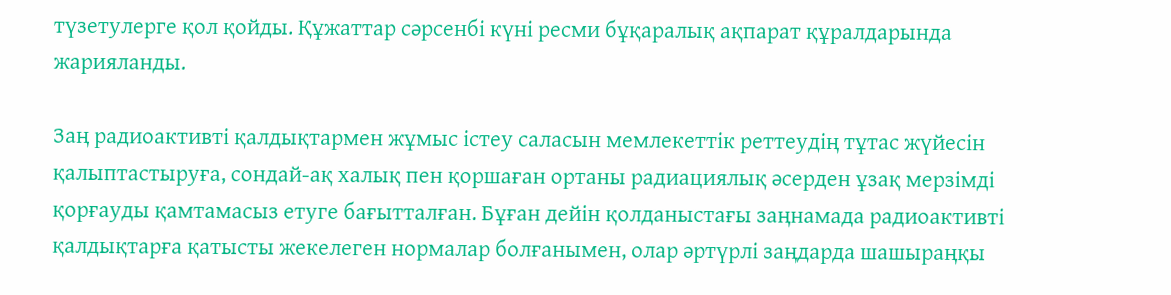түзетулерге қол қойды. Құжаттар сәрсенбі күні ресми бұқаралық ақпарат құралдарында жарияланды.

Заң радиоактивті қалдықтармен жұмыс істеу саласын мемлекеттік реттеудің тұтас жүйесін қалыптастыруға, сондай-ақ халық пен қоршаған ортаны радиациялық әсерден ұзақ мерзімді қорғауды қамтамасыз етуге бағытталған. Бұған дейін қолданыстағы заңнамада радиоактивті қалдықтарға қатысты жекелеген нормалар болғанымен, олар әртүрлі заңдарда шашыраңқы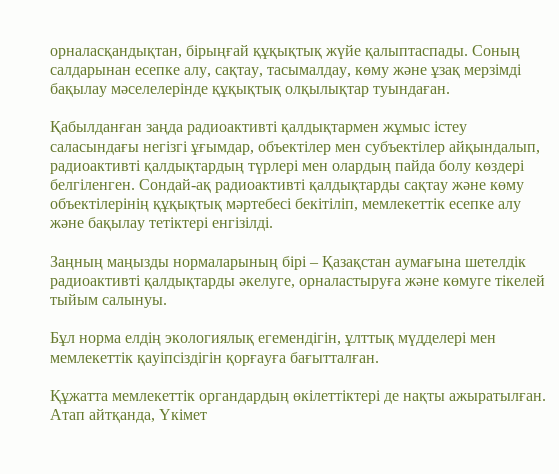орналасқандықтан, бірыңғай құқықтық жүйе қалыптаспады. Соның салдарынан есепке алу, сақтау, тасымалдау, көму және ұзақ мерзімді бақылау мәселелерінде құқықтық олқылықтар туындаған.

Қабылданған заңда радиоактивті қалдықтармен жұмыс істеу саласындағы негізгі ұғымдар, объектілер мен субъектілер айқындалып, радиоактивті қалдықтардың түрлері мен олардың пайда болу көздері белгіленген. Сондай-ақ радиоактивті қалдықтарды сақтау және көму объектілерінің құқықтық мәртебесі бекітіліп, мемлекеттік есепке алу және бақылау тетіктері енгізілді.

Заңның маңызды нормаларының бірі – Қазақстан аумағына шетелдік радиоактивті қалдықтарды әкелуге, орналастыруға және көмуге тікелей тыйым салынуы.

Бұл норма елдің экологиялық егемендігін, ұлттық мүдделері мен мемлекеттік қауіпсіздігін қорғауға бағытталған.

Құжатта мемлекеттік органдардың өкілеттіктері де нақты ажыратылған. Атап айтқанда, Үкімет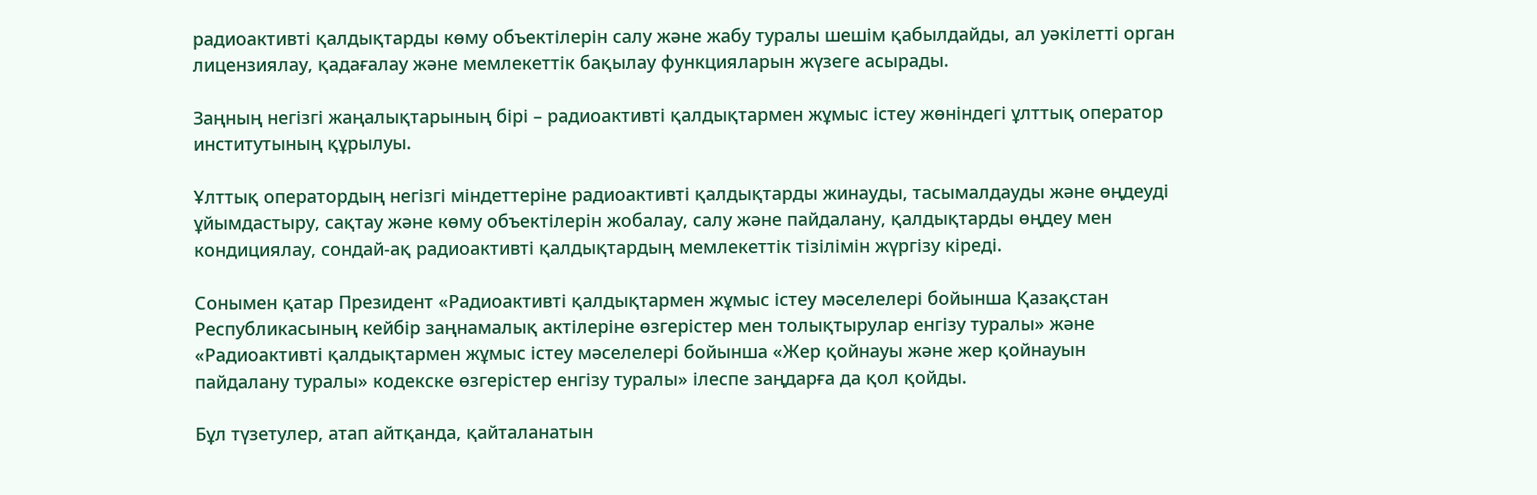радиоактивті қалдықтарды көму объектілерін салу және жабу туралы шешім қабылдайды, ал уәкілетті орган лицензиялау, қадағалау және мемлекеттік бақылау функцияларын жүзеге асырады.

Заңның негізгі жаңалықтарының бірі – радиоактивті қалдықтармен жұмыс істеу жөніндегі ұлттық оператор институтының құрылуы.

Ұлттық оператордың негізгі міндеттеріне радиоактивті қалдықтарды жинауды, тасымалдауды және өңдеуді ұйымдастыру, сақтау және көму объектілерін жобалау, салу және пайдалану, қалдықтарды өңдеу мен кондициялау, сондай-ақ радиоактивті қалдықтардың мемлекеттік тізілімін жүргізу кіреді.

Сонымен қатар Президент «Радиоактивті қалдықтармен жұмыс істеу мәселелері бойынша Қазақстан Республикасының кейбір заңнамалық актілеріне өзгерістер мен толықтырулар енгізу туралы» және «Радиоактивті қалдықтармен жұмыс істеу мәселелері бойынша «Жер қойнауы және жер қойнауын пайдалану туралы» кодекске өзгерістер енгізу туралы» ілеспе заңдарға да қол қойды.

Бұл түзетулер, атап айтқанда, қайталанатын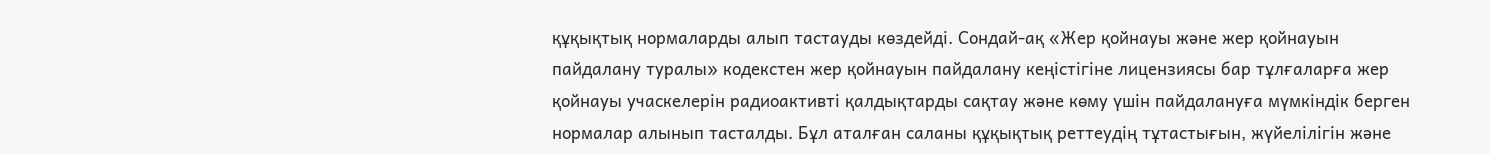құқықтық нормаларды алып тастауды көздейді. Сондай-ақ «Жер қойнауы және жер қойнауын пайдалану туралы» кодекстен жер қойнауын пайдалану кеңістігіне лицензиясы бар тұлғаларға жер қойнауы учаскелерін радиоактивті қалдықтарды сақтау және көму үшін пайдалануға мүмкіндік берген нормалар алынып тасталды. Бұл аталған саланы құқықтық реттеудің тұтастығын, жүйелілігін және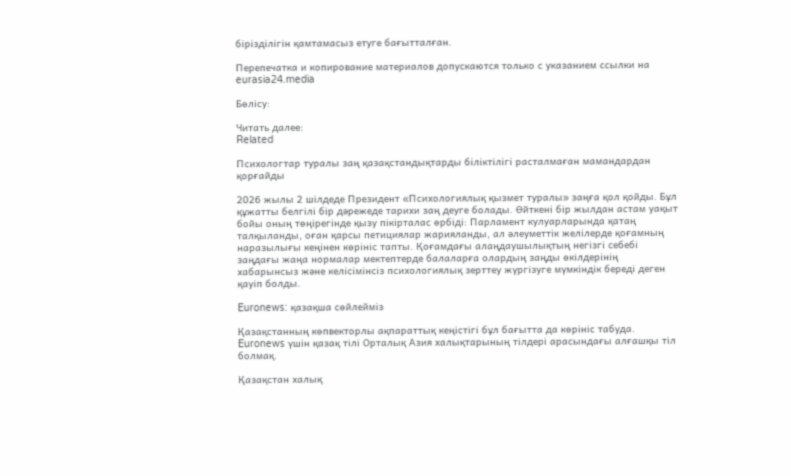бірізділігін қамтамасыз етуге бағытталған.

Перепечатка и копирование материалов допускаются только с указанием ссылки на eurasia24.media

Бөлісу:

Читать далее:
Related

Психологтар туралы заң қазақстандықтарды біліктілігі расталмаған мамандардан қорғайды

2026 жылы 2 шілдеде Президент «Психологиялық қызмет туралы» заңға қол қойды. Бұл құжатты белгілі бір дәрежеде тарихи заң деуге болады. Өйткені бір жылдан астам уақыт бойы оның төңірегінде қызу пікірталас өрбіді: Парламент кулуарларында қатаң талқыланды, оған қарсы петициялар жарияланды, ал әлеуметтік желілерде қоғамның наразылығы кеңінен көрініс тапты. Қоғамдағы алаңдаушылықтың негізгі себебі заңдағы жаңа нормалар мектептерде балаларға олардың заңды өкілдерінің хабарынсыз және келісімінсіз психологиялық зерттеу жүргізуге мүмкіндік береді деген қауіп болды.

Euronews: қазақша сөйлейміз

Қазақстанның көпвекторлы ақпараттық кеңістігі бұл бағытта да көрініс табуда. Euronews үшін қазақ тілі Орталық Азия халықтарының тілдері арасындағы алғашқы тіл болмақ.

Қазақстан халық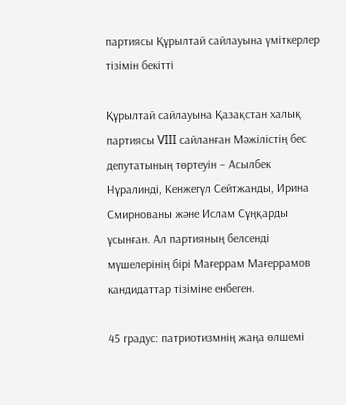партиясы Құрылтай сайлауына үміткерлер тізімін бекітті

Құрылтай сайлауына Қазақстан халық партиясы VIII сайланған Мәжілістің бес депутатының төртеуін – Асылбек Нұралинді, Кенжегүл Сейтжанды, Ирина Смирнованы және Ислам Сұңқарды ұсынған. Ал партияның белсенді мүшелерінің бірі Мағеррам Мағеррамов кандидаттар тізіміне енбеген.

45 градус: патриотизмнің жаңа өлшемі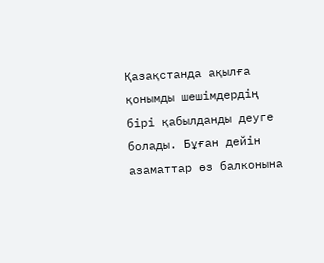Қазақстанда ақылға қонымды шешімдердің бірі қабылданды деуге болады. Бұған дейін азаматтар өз балконына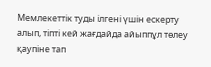Мемлекеттік туды ілгені үшін ескерту алып, тіпті кей жағдайда айыппұл төлеу қаупіне тап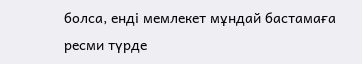болса, енді мемлекет мұндай бастамаға ресми түрде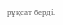рұқсат берді.